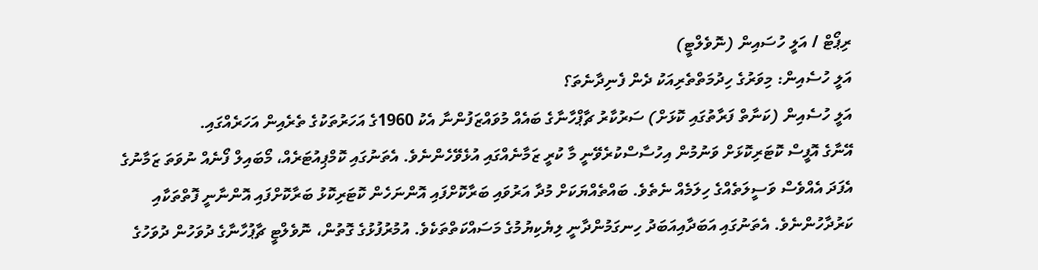ރިޕޯޓް / އަލީ ހުސައިން (ނޮވެލްޓީ)
އަލީ ހުސެއިން: މިވަރުގެ ހިދުމަތްތެރިއަކު ދެން ފެނިދާނެތަ؟
އަލީ ހުސެއިން (ކަނާތް ފަރާތުގައި ކޮޅަށް) ސަރުކާރު ޗާޕްހާނާގެ ބައެއް މުވައްޒަފުންނާ އެކު 1960ގެ އަހަރުތަކުގެ ތެރެއިން އަހަރެއްގައި.
އޭނާގެ އޮފީސް ކޮޓަރިކޮޅަށް ވަނުމުން އިހުސާސްކުރެވޭނީ މާ ކުރީ ޒަމާނެއްގައި އުޅެވޭހެންނެވެ. އެތަނުގައި ކޮމްޕިއުޓަރެއް، މޯބައިލް ފޯނެއް ނުވަތަ ޒަމާނުގެ އެފަދަ އެއްވެސް ވަސީލަތެއްގެ ހިލަމެއް ނެތެވެ. ބައްތެއްޔަކަށް މުދާ އަރުވައި ބަރާކޮށްފައި އޮންނަހެން ކޮޓަރިކޮޅު ބަރާކޮށްފައި އޮންނާނީ ފޮތްތަކާއި ކަރުދާހުންނެވެ. އެތަނުގައި އަބަދާއިއަބަދު ހިނގަމުންދާނީ ލިޔެކިޔުމުގެ މަސައްކަތްތަކެވެ. އުމުރުފުޅުގެ ގޮތުން، ނޮވެލްޓީ ޗާޕުހާނާގެ ދުވަހުން ދުވަހުގެ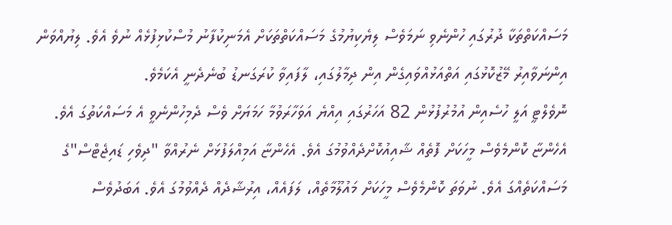މަސައްކަތްތަކާ ދުރުގައި ހުންނެވި ނަމަވެސް ލިޔެކިޔުމުގެ މަސައްކަތްތަކަށް އެމަނިކުފާނު މުސްކުޅިފުޅެއް ނުވެ އެވެ. ލިޔުއްވަން އިންނަވާއިރު މޭޒުކޮޅުގައި އަތްއަޅުއްވައިގެން އިން ދިމާލުގައި، ލާފައިވާ ކުރަގަނޑު ބުނެދެނީ އެކަމެވެ.
ނޮވެލްޓީ އަލީ ހުސެއިން އުމުރުފުޅުން 82 އަހަރުގައި އިއްޔެ އަވަހާރަވުމާ ހަމަޔަށް ވެސް ދެމިހުންނެވީ އެ މަސައްކަތުގަ އެވެ. އެހެންޏާ ކޮންމެވެސް މީހަކަށް ފޮތެއް ޝާއިއުކޮށްދެއްވުމުގަ އެވެ. އެހެންޏާ އަމިއްލަފުޅަށް ނެރުއްވާ "ދިވެހި ޑައިޖެޓްސް"ގެ މަސައްކަތެއްގަ އެވެ. ނުވަތަ ކޮންމެވެސް މީހަކަށް މައުލޫމާތެއް، ލަފައެއް، އިރުޝާދެއް ދެއްވުމުގަ އެވެ. އަބަދުވެސް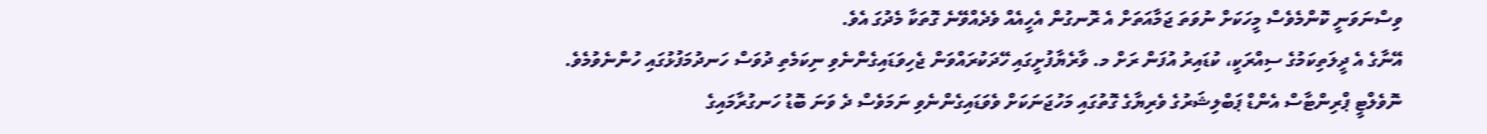ވިސްނަވަނީ ކޮންމެވެސް މީހަކަށް ނުވަތަ ޖަމާއަތަށް އެ ރޮނގުން އެހީއެއް ވެދެއްވޭނެ ގޮތަކާ މެދުގަ އެވެ.
އޭނާގެ އެ ދީލަތިކަމުގެ ސިއްރަކީ، ކުޑައިރު އުފަން ރަށް މ. ވާރެޔާފުށީގައި ހޭދަކުރައްވަން ޖެހިވަޑައިގެންނެވި ނިކަމެތި ދުވަސް ހަނދުމަފުޅުގައި ހުންނެވުމެވެ. ނޮވެލްޓީ ޕްރިންޓާސް އެންޑް ޕަބްލިޝަރުގެ ވެރިޔާގެ ގޮތުގައި މަހުޖަނަކަށް ވެވަޑައިގެންނެވި ނަމަވެސް ދެ ވަނަ ބޮޑު ހަނގުރާމައިގެ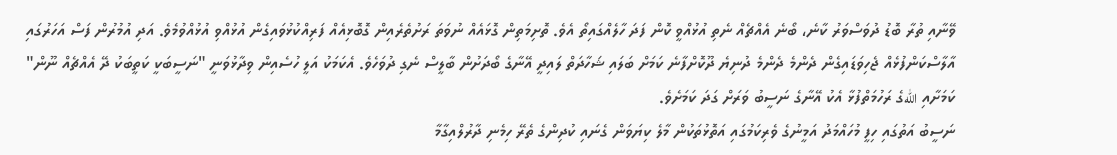ވޭނާއި ތުރާ ބޮޑު ދުވަސްވަރު ކާނެ، ބޯނެ އެއްޗެއް ނެތި އުޅުއްވީ ކޮން ފަދަ ހާލެއްގައިތޯ އެވެ. ތޮށިމަތިން ގޮޅައެއް ނުވަތަ ރަށުތެރެއިން ގޮބޮޅިއެއް ފަރިއްކުޅުވައިގެން އުޅުއްވި އުޅުއްވުމެވެ. އަދި އުމުރުން ފަސް އަހަރުގައި އާލާސްކަންފުޅެއް ޖެހިވަޑައިގެން ދެންމެ ދެންމެ ދުނިޔެ ދޫކޮށްފާނެ ކަމަށް ބަލައި ޝަހާދަތް ލައިދީ އޭނާގެ ބޯދަށުން ބާލީސް ނެގި ދުވަހެވެ. އެކަމަކު އަލީ ހުސެއިން ވިދާޅުވަނީ "ނަސީބަކީ ކަތީބަކު ދޭ އެއްޗެއް ނޫން" ކަމަށާއި اللهގެ ރަހުމަތްފުޅާ އެކު އޭނާގެ ނަސީބު ވަރަށް ގަދަ ކަމަށެވެ.
ނަސީބު އަތުގައި ހިފީ މުހައްމަދު އަމީނުގެ ވެރިކަމުގައި އަތޮޅުތަކުން މާލެ ކިޔަވަން ގެނައި ކުދިންގެ ތެރޭ ހިމެނި ދާރުލްއިގާމާ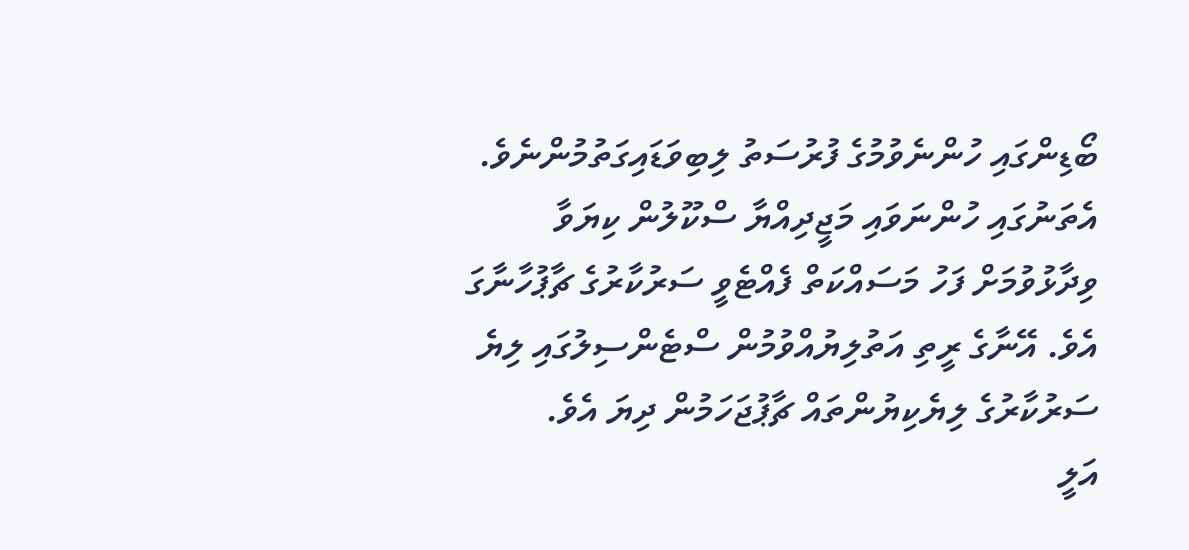ބޯޑިންގައި ހުންނެވުމުގެ ފުރުސަތު ލިބިވަޑައިގަތުމުންނެވެ. އެތަނުގައި ހުންނަވައި މަޖީދިއްޔާ ސްކޫލުން ކިޔަވާ ވިދާޅުވުމަށް ފަހު މަސައްކަތް ފެއްޓެވީ ސަރުކާރުގެ ޗާޕުހާނާގަ އެވެ. އޭނާގެ ރީތި އަތުލިޔުއްވުމުން ސްޓެންސިލުގައި ލިޔެ ސަރުކާރުގެ ލިޔެކިޔުންތައް ޗާޕުޖަހަމުން ދިޔަ އެވެ.
އަލީ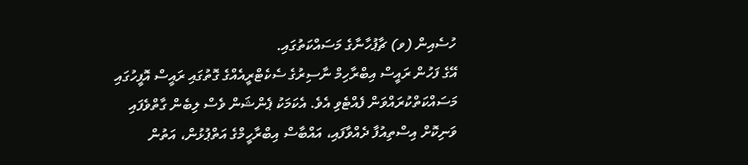ހުސެއިން (ވ) ޗާޕުހާނާގެ މަސައްކަތުގައި.
އޭގެ ފަހުން ރައީސް އިބްރާހިމް ނާސިރުގެ ސެކެޓްރީއެއްގެ ގޮތުގައި ރައީސް އޮފީހުގައި މަސައްކަތްކުރައްވަން ފެއްޓެވި އެވެ. އެކަމަކު ޕެންޝަން ވެސް ލިބެން ގާތްވެފައި ވަނިކޮށް އިސްތިއުފާ ދެއްވާފައި، އައްބާސް އިބްރާހީމްގެ އަތްޕުޅުން، އަތުން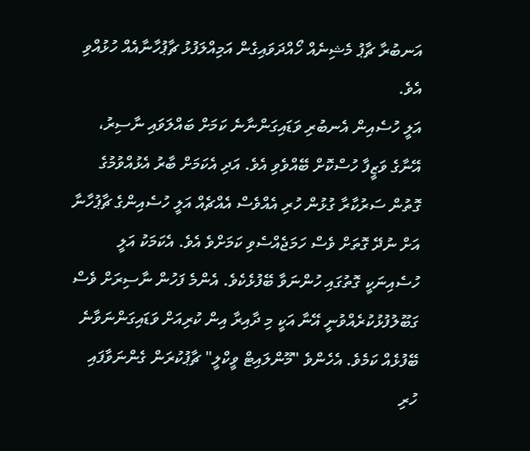އަނބުރާ ޗާޕު މެޝިނެއް ހޯއްދަވައިގެން އަމިއްލަފުޅު ޗާޕުހާނާއެއް ހުޅުއްވި އެވެ.
އަލީ ހުސެއިން އެނބުރި ވަޑައިގަންނާނެ ކަމަށް ބައްލަވައި ނާސިރު، އޭނާގެ ވަޒީފާ ހުސްކޮށް ބޭއްވެވި އެވެ. އަދި އެކަމަށް ބާރު އެޅުއްވުމުގެ ގޮތުން ސަރުކާރާ ގުޅުން ހުރި އެއްވެސް އެއްޗެއް އަލީ ހުސެއިންގެ ޗާޕުހާނާ އަށް ނުދޭ ގޮތަށް ވެސް ހަމަޖެއްސެވި ކަމަށްވެ އެވެ. އެކަމަކު އަލީ ހުސެއިނަކީ ގޮތުގައި ހުންނަވާ ބޭފުޅެކެވެ. އެންމެ ފަހުން ނާސިރަށް ވެސް ގަބޫލުފުޅުކުރެއްވުނީ އޭނާ އަކީ މި ދާއިރާ އިން ކުރިއަށް ވަޑައިގަންނަވާނެ ބޭފުޅެއް ކަމެވެ. އެހެންވެ "މޫންލައިޓް ވީކްލީ" ޗާޕުކުރަން ގެންނަވާފައި ހުރި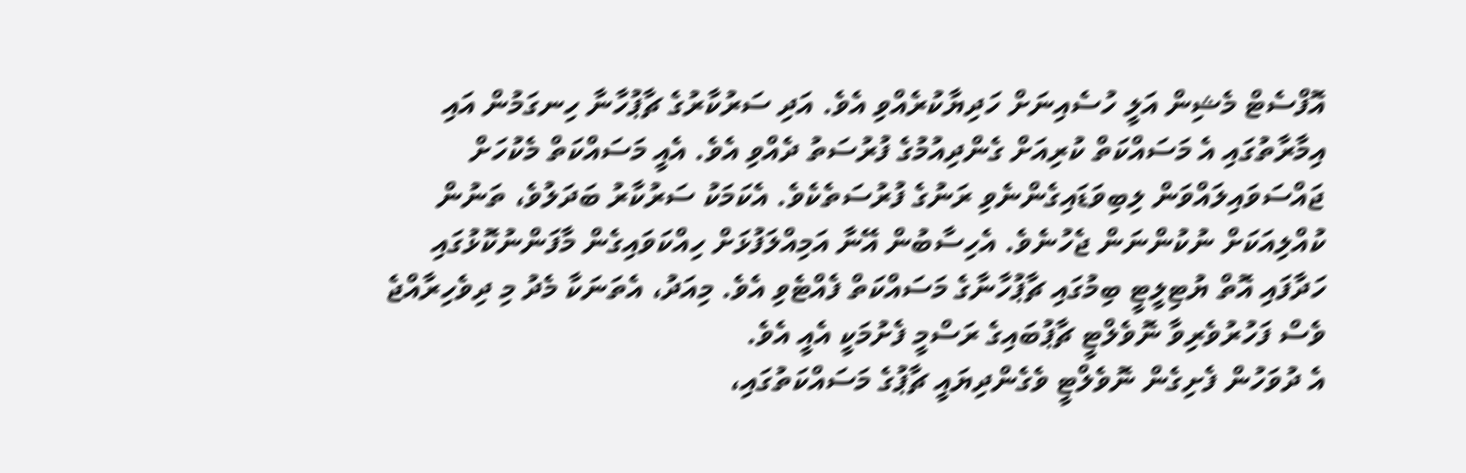އޮފްސެޓް މެޝިން އަލީ ހުސެއިނަށް ހަދިޔާކުރެއްވި އެވެ. އަދި ސަރުކާރުގެ ޗާޕުހާނާ ހިނގަމުން އައި އިމާރާތުގައި އެ މަސައްކަތް ކުރިއަށް ގެންދިއުމުގެ ފުރުސަތު ދެއްވި އެވެ. އެއީ މަސައްކަތް މެކުހަށް ޖައްސަވައިލައްވަން ލިބިވަޑައިގެންނެވި ރަނުގެ ފުރުސަތެކެވެ. އެކަމަކު ސަރުކާރު ބަދަލުވެ، ތަނުން ކުއްލިއަކަށް ނުކުންނަން ޖެހުނެވެ. އެހިސާބުން އޭނާ އަމިއްލަފުޅަށް ހިއްކަވައިގެން މާފަންނުކޮޅުގައި ހަދާފައި އޮތް ޔުޓިލީޓީ ބިމުގައި ޗާޕުހާނާގެ މަސައްކަތް ފެއްޓެވި އެވެ. މިއަދު، އެތަނަކާ މެދު މި ދިވެހިރާއްޖެ ވެސް ފަހުރުވެރިވާ ނޮވެލްޓީ ޗާޕުބައިގެ ރަސްމީ ފެށުމަކީ އެއީ އެވެ.
އެ ދުވަހުން ފެށިގެން ނޮވެލްޓީ ވެގެންދިޔައީ ޗާޕުގެ މަސައްކަތުގައި،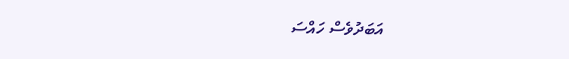އަބަދުވެސް ހައްސަ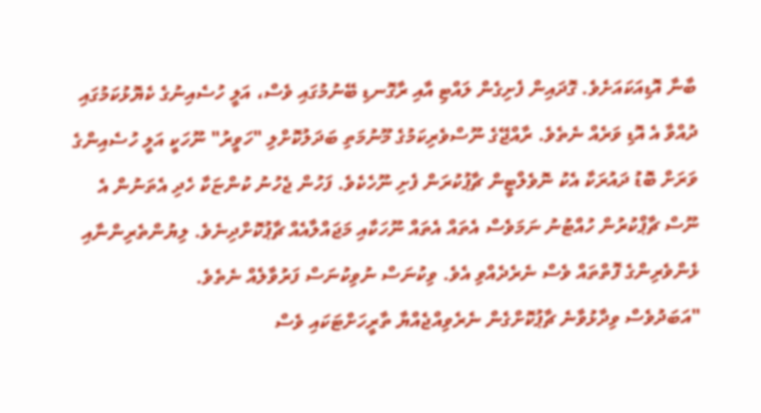ބާނާ އޮޑިއަކައަށެވެ. ގޮދައިން ފެށިގެން ލައްޓި އާއި ރާގޮނޑި ބޭނުމުގައި ވެސް، އަލީ ހުސެއިނުގެ ކެޔޮޅުކަމުގައި ދުއްވާ އެ އޮޑި ވަރެއް ނެތެވެ. ރާއްޖޭގެ ނޫސްވެރިކަމުގެ މޫނުމަތި ބަދަލުކޮށްލި "ހަވީރު" ނޫހަކީ އަލީ ހުސެއިންގެ ވަރަށް ބޮޑު ދައުރަކާ އެކު ނޮވެލްޓީން ޗާޕުކުރަން ފެށި ނޫހެކެވެ. ފަހުން ޖެހުނު ކުންޏަކާ ހެދި އެތަނުން އެ ނޫސް ޗާޕްކުރުން ހުއްޓުނު ނަމަވެސް އެތައް އެތައް ނޫހަކާއި މަޖައްލާއެއް ޗާޕުކޮށްދިނެވެ. ލިޔުންތެރިންނާއި ޅެންވެރިންގެ ފޮތްތައް ވެސް ނެރެދެއްވި އެވެ. ވިކުނަސް ނުވިކުނަސް ފަރުވާލެއް ނެތެވެ.
"އަބަދުވެސް ވިދާޅުވާނެ ޗާޕުކޮށްގެން ނެރެވިއްޖެއްޔާ ތާރީހަށްޓަކައި ވެސް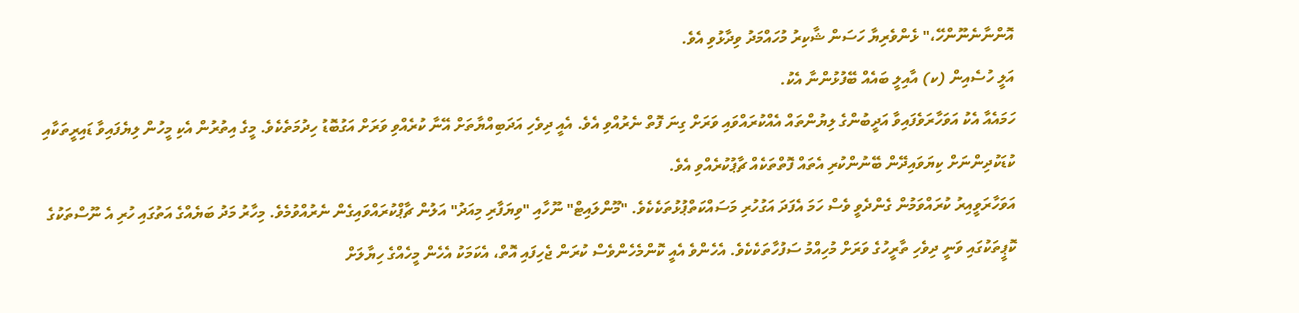އޮންނާނެނޫންހޭ،" ޅެންވެރިޔާ ހަސަން ޝާކިރު މުހައްމަދު ވިދާޅުވި އެވެ.
އަލީ ހުސެއިން (ކ) އާއިލީ ބައެއް ބޭފުޅުންނާ އެކު.
ހަމައެއާ އެކު އަވަހާރަވެފައިވާ އަދީބުންގެ ލިޔުންތައް އެއްކުރައްވައި ވަރަށް ގިނަ ފޮތް ނެރުއްވި އެވެ. އެއީ ދިވެހި އަދަބިއްޔާތަށް އޭނާ ކުރެއްވި ވަރަށް އަގުބޮޑު ހިދުމަތެކެވެ. މީގެ އިތުރުން އެކި މީހުން ލިޔެފައިވާ ޑައިރީތަކާއި ކުޑަކުދިންނަށް ކިޔަވައިދޭން ބޭނުންކުރި އެތައް ފޮތްތަކެއް ޗާޕުކުރެއްވި އެވެ.
އަވަހާރަވީއިރު ކުރައްވަމުން ގެންދެވީ ވެސް ހަމަ އެފަދަ އަގުހުރި މަސައްކަތްޕުޅުތަކެކެވެ. "މޫންލައިޓް" ނޫހާއި "ވިޔަފާރި މިއަދު" އަލުން ޗާޕްކުރައްވައިގެން ނެރުއްވުމެވެ. މިހާރު މަދު ބަޔެއްގެ އަތުގައި ހުރި އެ ނޫސްތަކުގެ ކޮޕީތަކުގައި ވަނީ ދިވެހި ތާރީހުގެ ވަރަށް މުހިއްމު ސަފުހާތަކެކެވެ. އެހެންވެ އެއީ ކޮންމެހެންވެސް ކުރަން ޖެހިފައި އޮތް، އެކަމަކު އެހެން މީހެއްގެ ހިޔާލަށް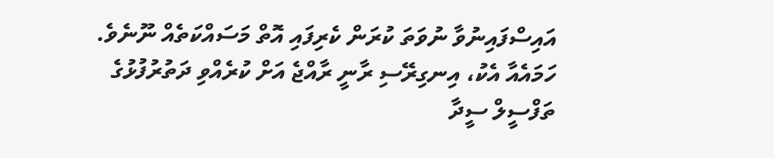އައިސްފައިނުވާ ނުވަތަ ކުރަން ކެރިފައި އޮތް މަސައްކަތެއް ނޫނެވެ. ހަމައެއާ އެކު، އިނގިރޭސި ރާނީ ރާއްޖެ އަށް ކުރެއްވި ދަތުރުފުޅުގެ ތަފްސީލް ސީދާ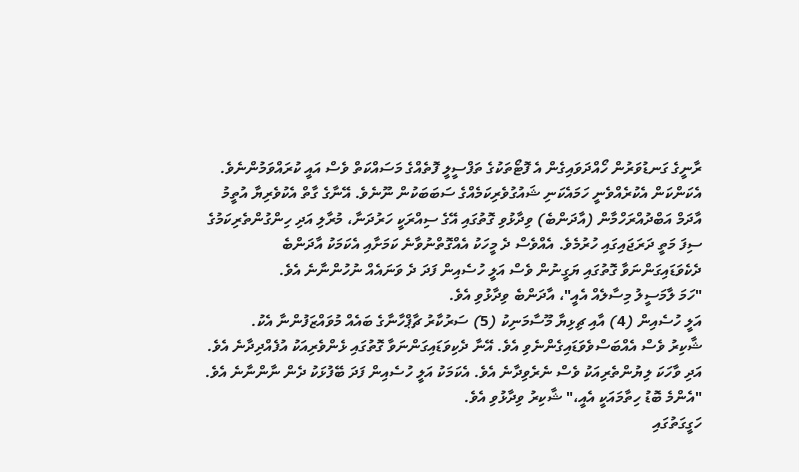ރާނީގެ ގަނޑުވަރުން ހޯއްދަވައިގެން އެ ފޮޓޯތަކުގެ ތަފްސީލީ ފޮތެއްގެ މަސައްކަތް ވެސް އައީ ކުރައްވަމުންނެވެ.
އެކަންކަން އެކުރެއްވެނީ ހަމައެކަނި ޝައުގުވެރިކަމެއްގެ ސަބަބަކުން ނޫނެވެ. އޭނާގެ ގާތް އެކުވެރިޔާ އުތީމު އާދަމް އަބްދުއްރަހްމާން (އާދަންބެ) ވިދާޅުވި ގޮތުގައި އޭގެ ސިއްރަކީ ހަރުދަނާ، މުރާލި އަދި ހިންގުންތެރިކަމުގެ ސިފަ މަތީ ދަރަޖައިގައި ހުރުމެވެ. އެއްވެސް ދެ މީހަކު އެއްގޮތްނުވާނެ ކަމަށާއި އެކަމަކު އާދަންބެ ދެކެވަޑައިގަންނަވާ ގޮތުގައި ޔަގީނުން ވެސް އަލީ ހުސެއިން ފަދަ ދެ ވަނައެއް ނުހުންނާނެ އެވެ.
"ހަމަ ލާމަސީލު މިސާލެއް އެއީ"، އާދަންބެ ވިދާޅުވި އެވެ.
އަލީ ހުސެއިން (4) އާއި ޗިޅިޔާ މޫސާމަނިކު (5) ސަރުކާރު ޗާޕްހާނާގެ ބައެއް މުވައްޒަފުންނާ އެކު.
ޝާކިރު ވެސް އެއްބަސްވެވަޑައިގެންނެވި އެވެ. އޭނާ ދެކިވަޑައިގަންނަވާ ގޮތުގައި ޅެންވެރިއަކު އުފެއްދިދާނެ އެވެ. އަދި ވާހަކަ ލިޔުންތެރިއަކު ވެސް ނެރެވިދާނެ އެވެ. އެކަމަކު އަލީ ހުސެއިން ފަދަ ބޭފުޅަކު ދެން ނާންނާނެ އެވެ.
"އެންމެ ބޮޑު ހިތާމައަކީ އެއީ،" ޝާކިރު ވިދާޅުވި އެވެ.
ހަގީގަތުގައި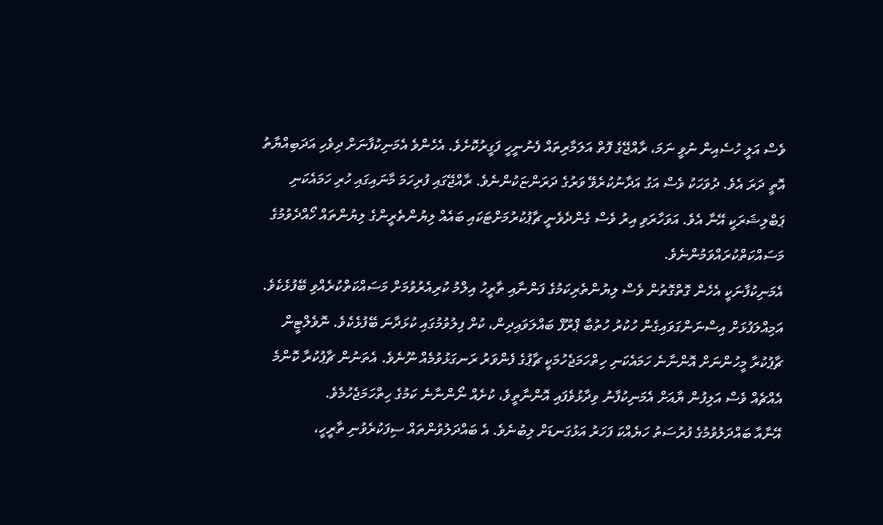ވެސް އަލީ ހުސެއިން ނުވީ ނަމަ، ރާއްޖޭގެ ފޮތް އަލަމާރިތައް ފެނުނީހީ ފަގީރުކޮށެވެ. އެހެންވެ އެމަނިކުފާނަށް ދިވެހި އަދަބިއްޔާތު އޮތީ ދަރަ އެވެ. ދުވަހަކު ވެސް އަގު އަދާނުކުރެވޭ ވަރުގެ ދަރަންޏަކުންނެވެ. ރާއްޖޭގައި ފުރިހަމަ މާނައިގައި ހުރި ހަމައެކަނި ޕަބްލިޝަރަކީ އޭނާ އެވެ. އަވަހާރަވި އިރު ވެސް ގެންދެވެނީ ޗާޕުކުރުމަށްޓަކައި ބައެއް ލިޔުންތެރީންގެ ލިޔުންތައް ހޯއްދެވުމުގެ މަސައްކަތްކުރައްވަމުންނެވެ.
އެމަނިކުފާނަކީ އެހެން ގޮތްގޮތުން ވެސް ލިޔުންތެރިކަމުގެ ފަންނާއި ތާރީހު އިލްމު ކުރިއެރުވުމަށް މަސައްކަތްކުރެއްވި ބޭފުޅެކެވެ. އަމިއްލަފުޅަށް އިސްނަންގަވައިގެން ހުކުރު ހުތުބާ ޕްރޫފް ބައްލަވައިދިން، ކުށް ފިލުވުމުގައި ކުޅަދާނަ ބޭފުޅެކެވެ. ނޮވެލްޓީން ޗާޕުކުރާ މީހުންނަށް އޮންނާނެ ހަމައެކަނި ހިތްހަމަޖެހުމަކީ ޗާޕުގެ ފެންވަރު ރަނގަޅުވުމެއް ނޫނެވެ. އެތަނުން ޗާޕުކުރާ ކޮންމެ އެއްޗެއް ވެސް އަލިފުން ޔާއަށް އެމަނިކުފާނު ވިދާޅުވެފައި އޮންނާތީވެ، ކުށެއް ނޯންނާނެ ކަމުގެ ހިތްހަމަޖެހުމެވެ.
އޭނާއާ ބައްދަލުވުމުގެ ފުރުސަތު ހަޔެއްކަ ފަހަރު އަޅުގަނޑަށް ލިބުނެވެ. އެ ބައްދަލުވުންތައް ސިފަކުރެވުނި ތާރީހީ،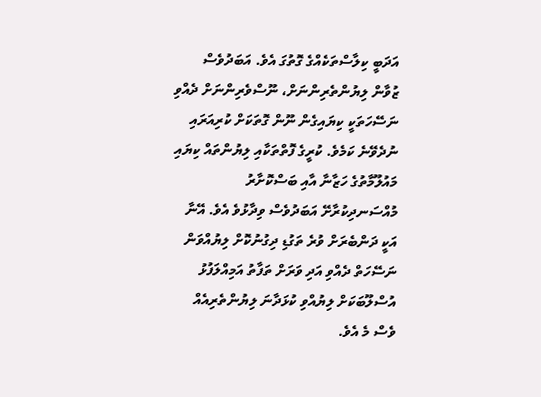އަދަބީ ކިލާސްތަކެއްގެ ގޮތުގަ އެވެ. އަބަދުވެސް ޒުވާން ލިޔުންތެރިންނަށް، ނޫސްވެރިންނަށް ދެއްވި ނަސޭހަތަކީ ކިޔައިގެން ނޫން ގޮތަކަށް ކުރިއަރައި ނުދެވޭނެ ކަމެވެ. ކުރީގެ ފޮތްތަކާއި ލިޔުންތައް ކިޔައި މައުލޫމާތުގެ ހަޒާނާ އާއި ބަސްކޮށާރު މުއްސަނދިކުރާށޭ އަބަދުވެސް ވިދާޅުވެ އެވެ. އޭނާ އަކީ ދަންބެރަށް ވުރެ ތަގުޑި ދިގުނުކޮށް ލިޔުއްވަން ނަސޭހަތް ދެއްވި އަދި ވަރަށް ތަފާތު އަމިއްލަފުޅު އުސްލޫބަކަށް ލިޔުއްވި ކުޅަދާނަ ލިޔުންތެރިއެއް ވެސް މެ އެވެ.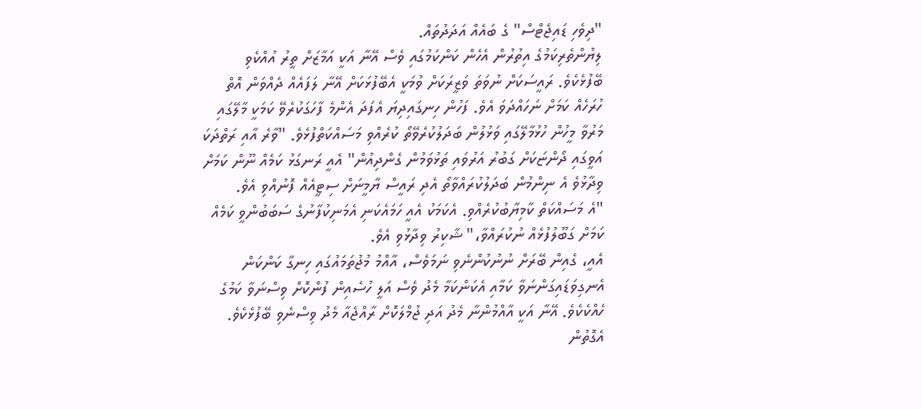"ދިވެހި ޑައިޖެޓްސް" ގެ ބައެއް އަދަދުތައް.
ލިޔުންތެރިކަމުގެ އިތުރުން އެހެން ކަންކަމުގައި ވެސް އޭނާ އަކީ އަމާޒަށް ތީރު އުއްކެވި ބޭފުޅެކެވެ. ރައީސަކަށް ނުވަތަ ވަޒީރަކަށް ވުމަކީ އެބޭފުޅަކަށް އޭނާ ލަފައެއް ދެއްވަން އޮތް ހުރަހެއް ކަމަށް ނަހައްދަވަ އެވެ. ފަހުން ހިނގައިދިޔަ އެފަދަ އެންމެ ފާހަގަކުރެވޭ ކަމަކީ މާލޭގައި މަރުވާ މީހުން ހުޅުމާލޭގައި ވަޅުލުން ބަދަލުކުރެވޭތޯ ކުރެއްވި މަސައްކަތްފުޅެވެ. "ވާރެ އާއި ރަތްދަކަ އަވީގައި ދޯންޏަކަށް ގަބުރު އަރުވައި ތަޅުވަމުން ގެންދިއުން" އެއީ ރަނގަޅު ކަމެއް ނޫން ކަމަށް ވިދާޅުވެ އެ ނިންމުން ބަދަލުކުރައްވާތޯ އެދި ރައީސް ޔާމީނަށް ސިޓީއެއް ފޮނުއްވި އެވެ.
"އެ މަސައްކަތް ކާމިޔާބުކުރެއްވި. އެކަމަކު އެއީ ހަމައެކަނި އެމަނިކުފާނުގެ ސަބަބުންވީ ކަމެއް ކަމަށް ގަބޫލުފުޅެއް ނުކުރައްވާ،" ޝާކިރު ވިދާޅުވި އެވެ.
އެއީ، ގެއިން ބޭރަށް ނުނުކުންނެވި ނަމަވެސް، އާއްމު މުޖުތަމައުގައި ހިނގާ ކަންކަން އެނގިވަޑައިގަންނަވާ ކަމާއި އެކަންކަމާ މެދު ވެސް އަލީ ހުސެއިން ފުންކޮށް ވިސްނަވާ ކަމުގެ ހެއްކެކެވެ. އޭނާ އަކީ އާއްމުންނާ މެދު އަދި ޖުމްލަކޮށް ރާއްޖެއާ މެދު ވިސްނެވި ބޭފުޅެކެވެ. އެގޮތުން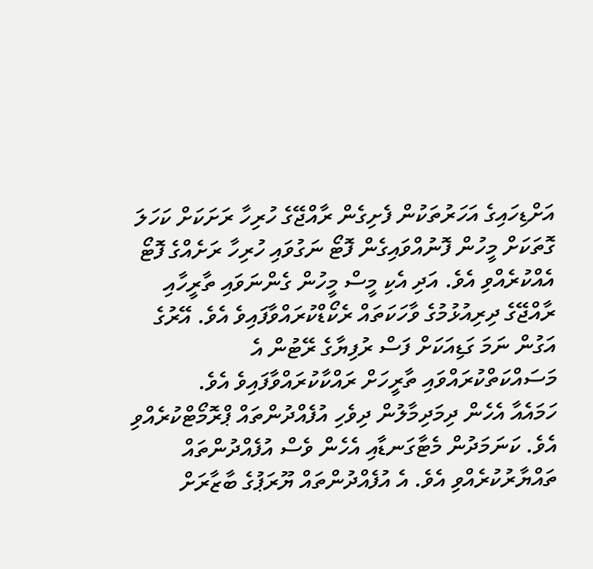އަށްޑިހައިގެ އަހަރުތަކުން ފެށިގެން ރާއްޖޭގެ ހުރިހާ ރަށަކަށް ކަހަލަ ގޮތަކަށް މީހުން ފޮނުއްވައިގެން ފޮޓޯ ނަގުވައި ހުރިހާ ރަށެއްގެ ފޮޓޯ އެއްކުރެއްވި އެވެ. އަދި އެކި މީސް މީހުން ގެންނަވައި ތާރީހާއި ރާއްޖޭގެ ދިރިއުޅުމުގެ ވާހަކަތައް ރެކޯޑްކުރައްވާފައިވެ އެވެ. އޭރުގެ އަގުން ނަމަ ގަޑިއަކަށް ފަސް ރުފިޔާގެ ރޭޓުން އެ މަސައްކަތްކުރައްވައި ތާރީހަށް ރައްކާކުރައްވާފައިވެ އެވެ.
ހަމައެއާ އެހެން ދިމަދިމާލުން ދިވެހި އުފެއްދުންތައް ޕްރޮމޯޓްކުރެއްވި އެވެ. ކަނަމަދުން މެޓާގަނޑާއި އެހެން ވެސް އުފެއްދުންތައް ތައްޔާރުކުރެއްވި އެވެ. އެ އުފެއްދުންތައް ޔޫރަޕުގެ ބާޒާރަށް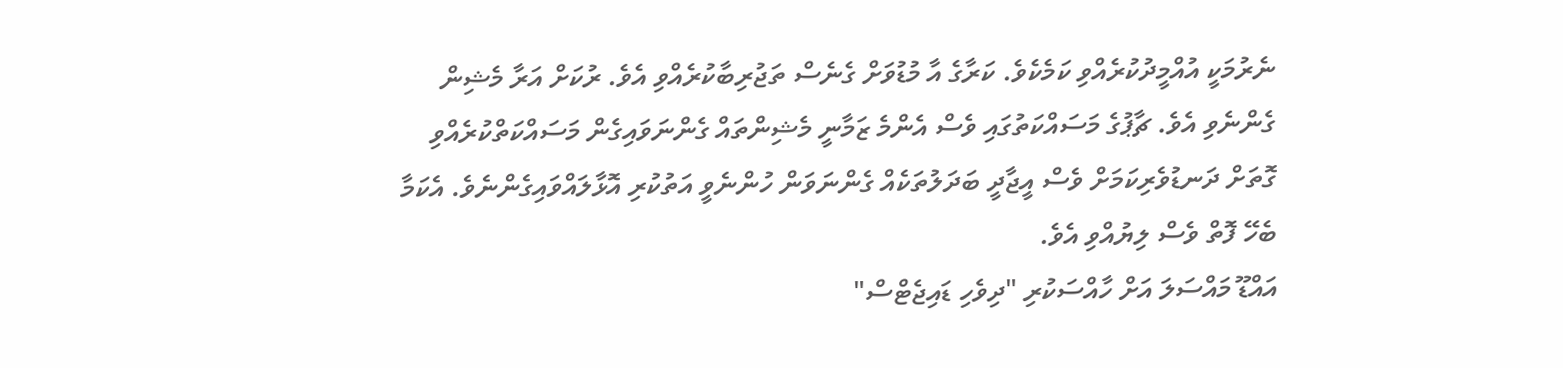ނެރުމަކީ އުއްމީދުކުރެއްވި ކަމެކެވެ. ކަރާގެ އާ މުޑުވަށް ގެނެސް ތަޖުރިބާކުރެއްވި އެވެ. ރުކަށް އަރާ މެޝިން ގެންނެވި އެވެ. ޗާޕުގެ މަސައްކަތުގައި ވެސް އެންމެ ޒަމާނީ މެޝިންތައް ގެންނަވައިގެން މަސައްކަތްކުރެއްވި ގޮތަށް ދަނޑުވެރިކަމަށް ވެސް އީޖާދީ ބަދަލުތަކެއް ގެންނަވަން ހުންނެވީ އަތުކުރި އޮޅާލައްވައިގެންނެވެ. އެކަމާ ބެހޭ ފޮތް ވެސް ލިޔުއްވި އެވެ.
އައްޑޫ މައްސަލަ އަށް ހާއްސަކުރި "ދިވެހި ޑައިޖެޓްސް"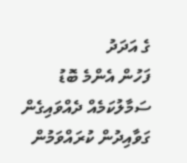ގެ އަދަދު
ފަހުން އެންމެ ބޮޑު ސަމާލުކަމެއް ދެއްވައިގެން ގަވާއިދުން ކުރައްވަމުން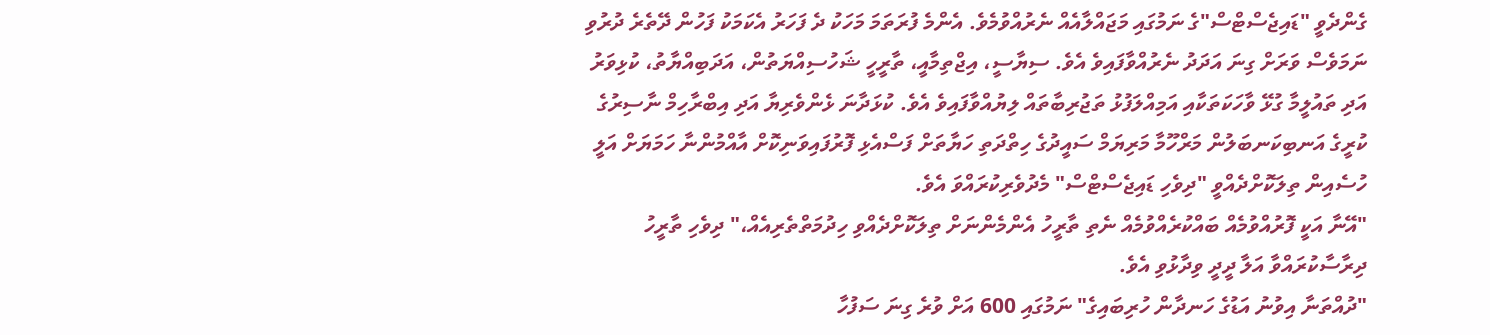ގެންދެވީ "ޑައިޖެސްޓްސް"ގެ ނަމުގައި މަޖައްލާއެއް ނެރުއްވުމެވެ. އެންމެ ފުރަތަމަ މަހަކު ދެ ފަހަރު އެކަމަކު ފަހުން ދޭތެރެ ދުރުވި ނަމަވެސް ވަރަށް ގިނަ އަދަދު ނެރުއްވާފައިވެ އެވެ. ސިޔާސީ، އިޖްތިމާއީ، ތާރީހީ ޝަހުސިއްޔަތުން، އަދަބިއްޔާތު، ކުޅިވަރު އަދި ތައުލީމާ ގުޅޭ ވާހަކަތަކާއި އަމިއްލަފުޅު ތަޖުރިބާތައް ލިޔުއްވާފައިވެ އެވެ. ކުޅަދާނަ ޅެންވެރިޔާ އަދި އިބްރާހިމް ނާސިރުގެ ކުރީގެ އަނބިކަނބަލުން މަރްހޫމާ މަރިޔަމް ސައީދުގެ ހިތްދަތި ހަޔާތަށް ފަސްއެޅި ފޮރުފައިވަނިކޮށް އާއްމުންނާ ހަމަޔަށް އަލީ ހުސެއިން ތިލަކޮށްދެއްވީ "ދިވެހި ޑައިޖެސްޓްސް" މެދުވެރިކުރައްވަ އެވެ.
"އޭނާ އަކީ ފޮރުއްވުމެއް ބައްކުރެއްވުމެއް ނެތި ތާރީހު އެންމެންނަށް ތިލަކޮށްދެއްވި ހިދުމަތްތެރިއެއް،" ދިވެހި ތާރީހު ދިރާސާކުރައްވާ އަލާ ދީދީ ވިދާޅުވި އެވެ.
"ދުއްތަނާ އިވުނު އަޑުގެ ހަނދާން ހުރިބައިގެ" ނަމުގައި 600 އަށް ވުރެ ގިނަ ސަފުހާ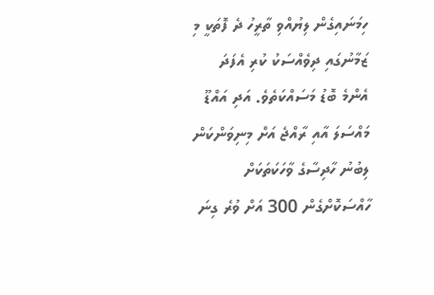ހިމަނައިގެން ލިޔުއްވި ތާރީހު ދެ ފޮތަކީ މި ޒަމާނުގައި ދިވެއްސަކު ކުރި އެފަދަ އެންމެ ބޮޑު މަސައްކަތެވެ. އަދި އައްޑޫ މައްސަލަ އާއި ރާއްޖެ އަށް މިނިވަންކަން ލިބުނު ހާދިސާގެ ވާހަކަތަކަށް ހާއްސަކޮށްގެން 300 އަށް ވުރެ ގިނަ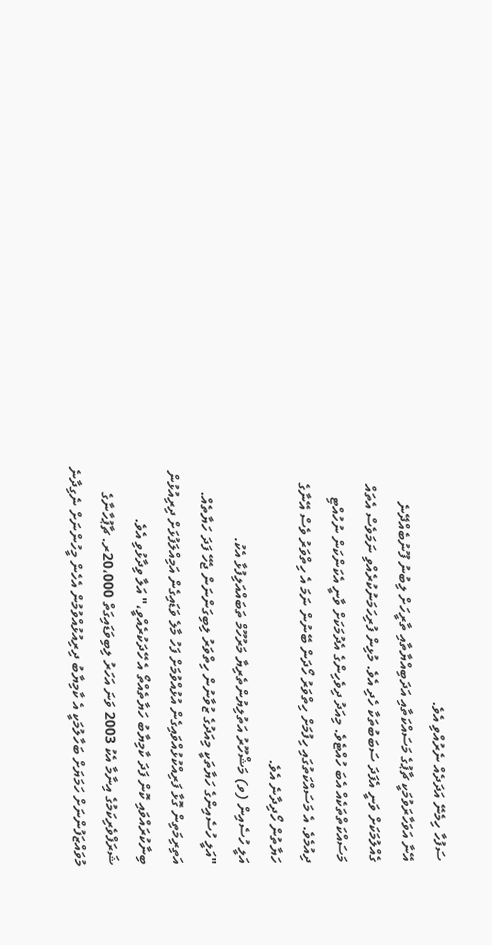ސަފުހާ ހިމެނޭ އަދަދެއް ނެރުއްވި އެވެ.
އޭނާ އަވަހާރަވުމަކީ ޗާޕުގެ މަސައްކަތާއި އަދަބިއްޔާތާއި ތާރީހަށް ލިބުނު ފޫނުބެއްދޭނެ ގެއްލުމަކަށް ވަނީ އެފަދަ ސަބަބުތަކާ ހެދި އެވެ. މުޅިން ފުރިހަމަނުކުރެއްވި ނަމަވެސް އެތައް މަސައްކަތްތަކެއް އެބަ ހުއްޓެވެ. މިއަދު ދިވެހިންގެ އެދުމަކަށް ވާނީ އެކަންކަން ނުހުއްޓި ދިއުމެވެ. އެ މަސައްކަތުގައި ހިފުމަށް ހިތްވަރު ހޯދަން ބޭނުން ނަމަ އެ ހިތްވަރު ވެސް އޭނާގެ ހަޔާތުން ހޯދިދާނެ އެވެ.
އަލީ ހުސެއިން (ވ) މަޝްހޫރު އަތުލިޔުންތެރިޔާ މަރުހޫމް ތަބައްއަލިފުޅާ އެކު.
"އަލީ ހުސެއިންގެ ހަޔާތަކީ މިއަދުގެ ޒުވާނުން ހިތްވަރު ލިބިގަންނަން ޖެހޭ ފަދަ ހަޔާތެއް. އަތިރިމަތިން ގޮޅާ ފަރިއްކުޅުއްވައިގެން އުޅުއްވުމަށް ފަހު މާލެ ވަޑައިގެން އަމިއްލަފުޅަށް ދިރިއުޅުން ބިނާކުރައްވައި ކޮން ފަދަ ކާމިޔާބު ހަޔާތެއްތޯ އެ ހޭދަކުރެއްވީ،" އަލާ ވިދާޅުވި އެވެ.
ޝަރަފްވެރިކަމުގެ އިނާމާ އެކު 2003 ވަނަ އަހަރު ލިބިވަޑައިގަތް 20،000ރ. ޗާޕުހާނާގެ މުވައްޒަފުންނަށް ހަމަޔަށް ބަހާލުމަކީ އެ ކާމިޔާބު ދިރިއުޅުއްވުމުން އެހެން މީހުންނަށް ނެގިދާނެ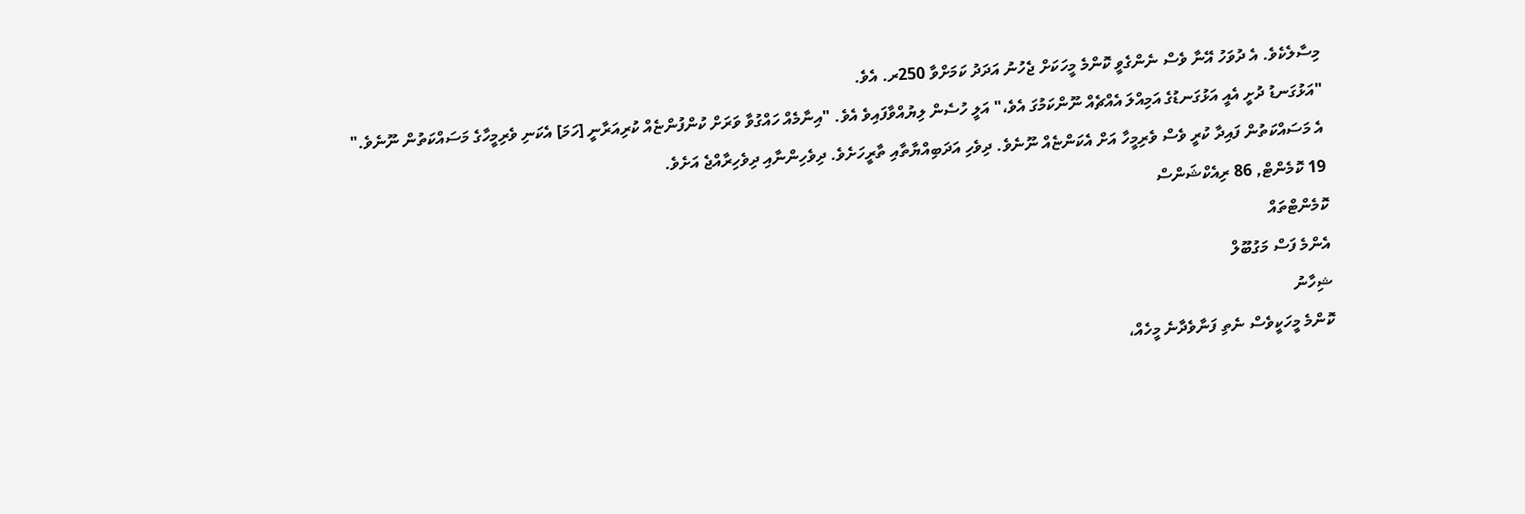މިސާލެކެވެ. އެ ދުވަހު އޭނާ ވެސް ނެންގެވީ ކޮންމެ މީހަކަށް ޖެހުނު އަދަދު ކަމަށްވާ 250ރ. އެވެ.
"އަޅުގަނޑު ދުށީ އެއީ އަޅުގަނޑުގެ އަމިއްލަ އެއްޗެއް ނޫންކަމުގަ އެވެ،" އަލީ ހުސެން ލިޔުއްވާފައިވެ އެވެ. "އިނާމެއް ހައްގުވާ ވަރަށް ކުންފުންޏެއް ކުރިއަރާނީ [ހަމަ] އެކަނި ވެރިމީހާގެ މަސައްކަތުން ނޫނެވެ."
އެ މަސައްކަތުން ފައިދާ ކުރީ ވެސް ވެރިމީހާ އަށް އެކަންޏެއް ނޫނެވެ. ދިވެހި އަދަބިއްޔާތާއި ތާރީހަށެވެ. ދިވެހިންނާއި ދިވެހިރާއްޖެ އަށެވެ.
19 ކޮމެންޓް, 86 ރިއެކްޝަންސް
ކޮމެންޓްތައް
އެންމެ ފަސް މަގުބޫލް
ޝިހާނު
ކޮންމެ މީހަކީވެސް ނެތި ފަނާވެދާނެ މީހެއް،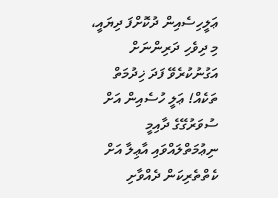ޢަލީހިސެއިން ދުކޮށްފަ ދިޔައީ، މި ދިވެހި ދަރިންނަށް އަގުނުކުރެވޭ ފަދަ ޚިދުމަތް ތަކެއް! ޢަލީ ހުސެއިން އަށް ސުވަރުގޭގެ ދާއިމީ ނިޢުމަތްލައްވައި އާޢިލާ އަށް ކެތްތެރިކަން ދެއްވާށި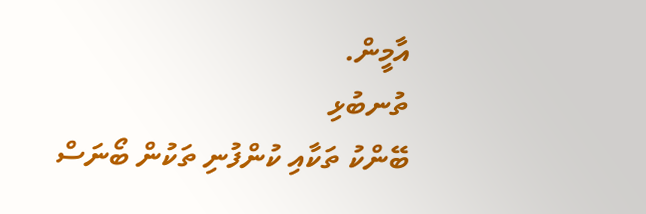އާމީން.
ތުނބުޅި
ބޭންކު ތަކާއި ކުންފުނި ތަކުން ބޯނަސް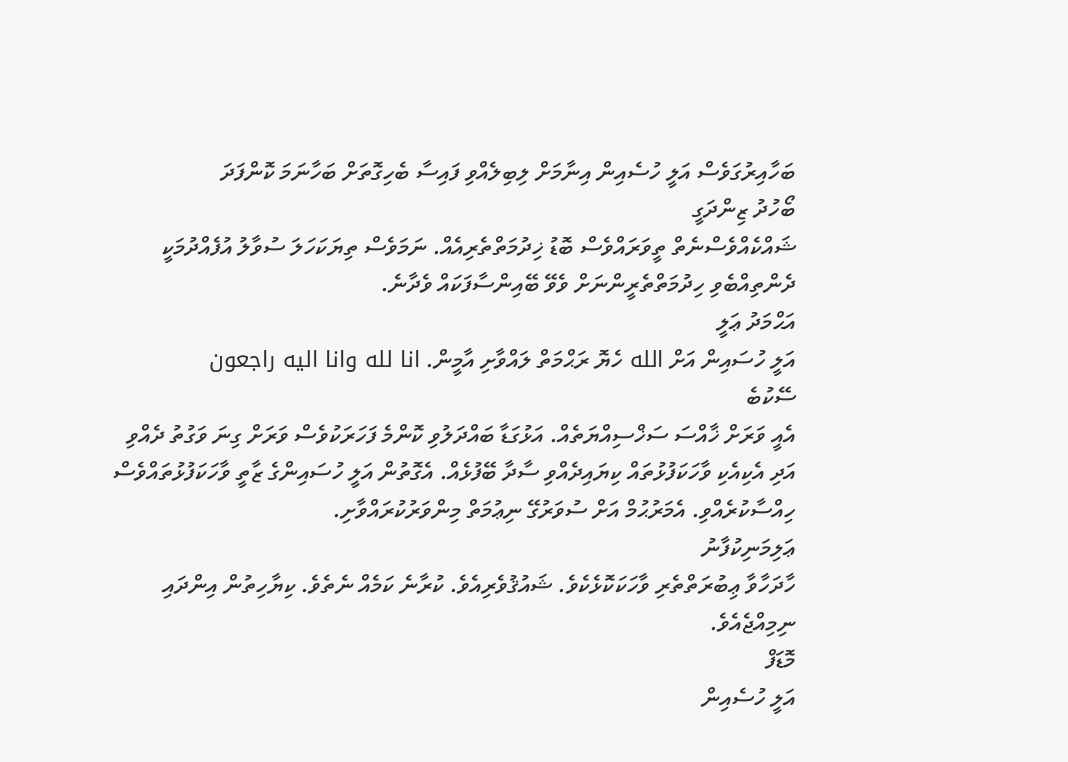ބަހާއިރުގަވެސް އަލީ ހުސެއިން އިނާމަށް ލިބިލެއްވި ފައިސާ ބެހިގޮތަށް ބަހާނަމަ ކޮންފަދަ
ބޯހުދު ޒިންދަގީ
ޝައްކެއްވެސްނެތް ތީވަރައްވެސް ބޮޑު ޚިދުމަތްތެރިއެއް. ނަމަވެސް ތިޔަކަހަލަ ސުވާލު އުފެއްދުމަކީ ދެންތިއްބެވި ހިދުމަތްތެރީންނަށް ވެވޭ ބޭއިންސާފަކައް ވެދާނެ.
އަޙްމަދު ޢަލީ
އަލީ ހުސައިން އަށް الله ހެޔޮ ރަޙްމަތް ލައްވާށި އާމީން. انا لله وانا اليه راجعون
ސޭކުބެ
އެއީ ވަރަށް ޚާއްސަ ސަޚްސިއްޔަތެއް. އަޅުގަޑާ ބައްދަލުވި ކޮންމެ ފަހަރަކުވެސް ވަރަށް ގިނަ ވަގުތު ދެއްވި އަދި އެކިއެކި ވާހަކަފުޅުތައް ކިޔައިދެއްވި ސާދާ ބޭފުޅެއް. އެގޮތުން އަލީ ހުސައިންގެ ޒާތީ ވާހަކަފުޅުތައްވެސް ހިއްސާކުރެއްވި. އެމަރުޙުމް އަށް ސުވަރުގޭ ނިޢުމަތް މިންވަރުކުރައްވާށި.
ޢަލިމަނިކުފާނު
ހާދަހާވާ ޢިބުރަތްތެރި ވާހަކަކޮޅެކެވެ. ޝައުޤުވެރިއެވެ. ކުރާނެ ކަމެއް ނެތެވެ. ކިޔާހިތުން އިންދައި ނިމިއްޖެއެވެ.
މޮޑަފް
އަލީ ހުސެއިން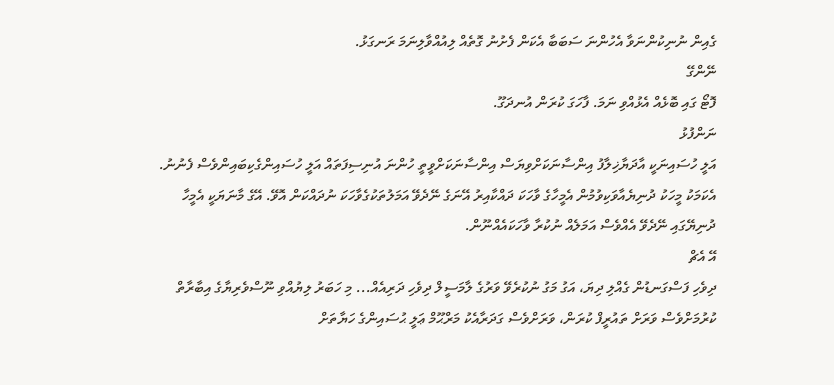ގެއިން ނުނިކުންނަވާ އެހުންނަ ސަބަބާ އެކަން ފެށުނު ގޮތެއް ލިއުއްވާލިނަމަ ރަނގަޅު.
ނޭންގޭ
ފޮޓޯ ގައި ބޮޅެއް އެޅުއްވި ނަމަ. ފާހަގަ ކުރަން އުނދަގޫ.
ނަންފުޅު
އަލީ ހުސައިނަކީ އާދަޔާޚިލާފު އިންސާނަކަށްވިޔަސް އިންސާނަކަށްވީތީ ހުންނަ އުނިސިފަތައް އަލީ ހުސައިންގެކިބައިންވެސް ފެނުނު. އެކަމަކު މީހަކު ދުނިޔެއާވަކިވުމުން އެމީހާގެ ވާހަކަ ދައްކާއިރު އޭނަގެ ނޭދެވޭ އަމަލުތަކުގެވާހަކަ ނުދައްކަން އޮވޭ. އޭގެ މާނަޔަކީ އެމީހާ ދުނިޔޭގައި ނޭދެވޭ އެއްވެސް އަމަލެއް ނުކުރާ ވާހަކައެއްނޫން.
އޭ އެޗް
ދިވެހި ފަސްގަނޑުން ގެއްލި ދިޔަ، އަގު މަގު ނުކުރެވޭ ވަރުގެ ލާމަސީލް ދިވެހި ދަރިއެއް... މި ހަބަރު ލިޔުއްވި ނޫސްވެރިޔާގެ އިބާރާތް ކުރުމަށްވެސް ވަރަށް ތައުރީފް ކުރަން، ވަރަށްވެސް ގަދަރާއެކު މަރްޙޫމް ޢަލީ ޙުސައިންގެ ހަޔާތަށް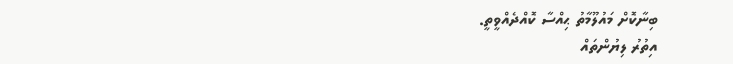ބިނާކޮށް މައުލޫމާތު ޙިއްސާ ކޮއްދެއްވީތީ.
އިތުރު ލިޔުންތައް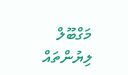މަގްބޫލް ލިޔުންތައް